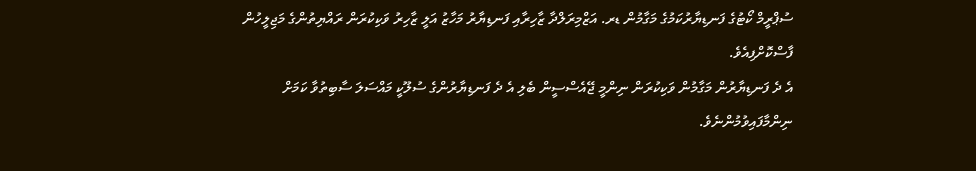ސުޕްރީމް ކޯޓުގެ ފަނޑިޔާރުކަމުގެ މަގާމުން ޑރ. އަޒްމިރަލްދާ ޒާހިރާއި ފަނޑިޔާރު މަހާޒު އަލީ ޒާހިރު ވަކިކުރަން ރައްޔިތުންގެ މަޖިލީހުން ފާސްކޮށްފިއެވެ.
އެ ދެ ފަނޑިޔާރުން މަގާމުން ވަކިކުރަން ނިންމީ ޖޭއެސްސީން ބެލި އެ ދެ ފަނޑިޔާރުންގެ ސުލޫކީ މައްސަލަ ސާބިތުވާ ކަމަށް ނިންމާފައިވުމުންނެވެ.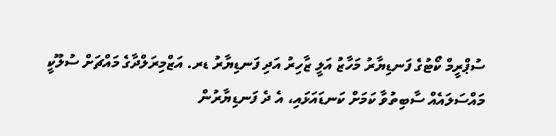ސުޕްރީމް ކޯޓުގެ ފަނޑިޔާރު މަހާޒު އަލީ ޒާހިރު އަދި ފަނޑިޔާރު ޑރ. އަޒްމިރަލްދާގެ މައްޗަށް ސުލޫކީ މައްސަލައެއް ސާބިތުވާ ކަމަށް ކަނޑައަޅައި، އެ ދެ ފަނޑިޔާރުން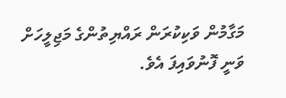މަގާމުން ވަކިކުރަން ރައްޔިތުންގެ މަޖިލީހަށް ވަނީ ފޮނުވައިފަ އެވެ.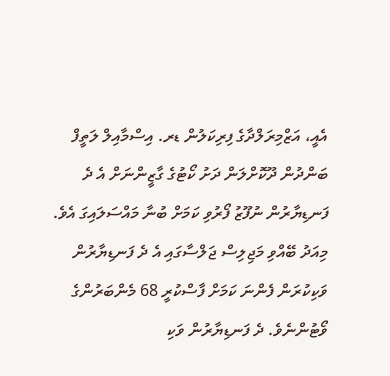އެއީ، އަޒްމިރަލްދާގެ ފިރިކަލުން ޑރ. އިސްމާއިލް ލަތީފް ބަންދުން ދޫކޮށްލަން ދަށު ކޯޓުގެ ގާޒީންނަށް އެ ދެ ފަނޑިޔާރުން ނުފޫޒު ފޯރުވި ކަމަށް ބުނާ މައްސަލައިގަ އެވެ.
މިއަދު ބޭއްވި މަޖިލިސް ޖަލްސާގައި އެ ދެ ފަނޑިޔާރުން ވަކިކުރަން ފެންނަ ކަމަށް ފާސްކުރީ 68 މެންބަރުންގެ ވޯޓުންނެވެ. ދެ ފަނޑިޔާރުން ވަކި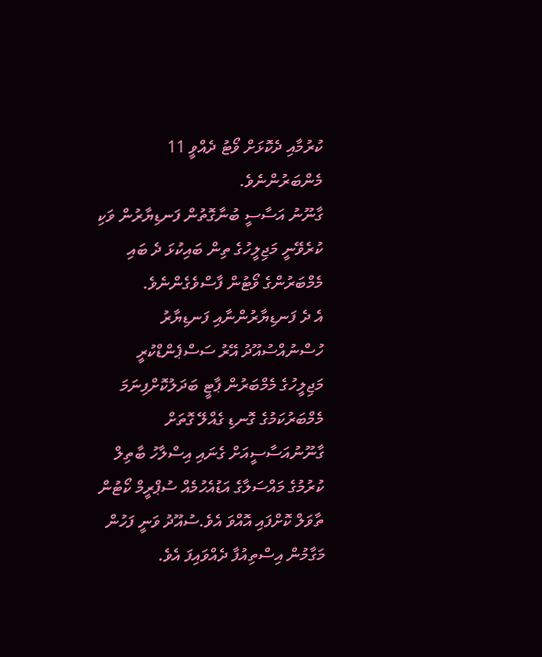ކުރުމާއި ދެކޮޅަށް ވޯޓު ދެއްވީ 11 މެންބަރުންނެވެ.
ގާނޫނު އަސާސީ ބުނާގޮތުން ފަނޑިޔާރުން ވަކި ކުރެވޭނީ މަޖިލީހުގެ ތިން ބައިކުޅަ ދެ ބައި މެމްބަރުންގެ ވޯޓުން ފާސްވެގެންނެވެ.
އެ ދެ ފަނޑިޔާރުންނާއި ފަނޑިޔާރު ހުސްނުއްސުއޫދު އޭރު ސަސްޕެންޑްކުރީ މަޖިލީހުގެ މެމްބަރުން ޕާޓީ ބަދަލުކޮށްފިނަމަ މެމްބަރުކަމުގެ ގޮނޑި ގެއްލޭ ގޮތަށް ގާނޫނުއަސާސީއަށް ގެނައި އިސްލާހު ބާތިލް ކުރުމުގެ މައްސަލާގެ އަޑުއެހުމެއް ސުޕްރީމް ކޯޓުން ތާވަލް ކޮށްފައި އޮއްވަ އެވެ.ސުއޫދު ވަނީ ފަހުން މަގާމުން އިސްތިއުފާ ދެއްވައިފަ އެވެ.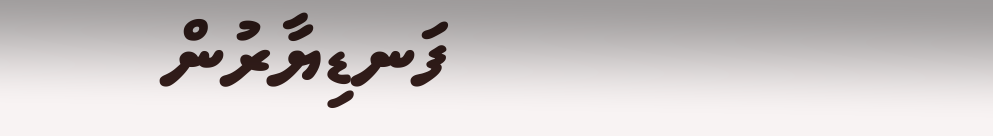ފަނޑިޔާރުން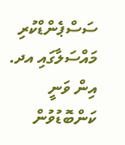ސަސްޕެންޑްކުރި މައްސަލާގައި އދ. އިން ވަނީ ކަންބޮޑުވުން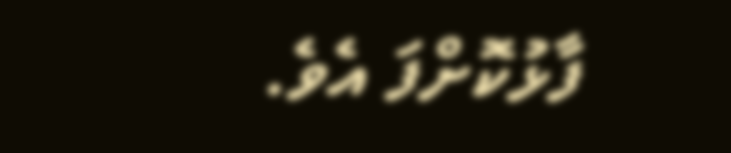ފާޅުކޮށްފަ އެވެ.